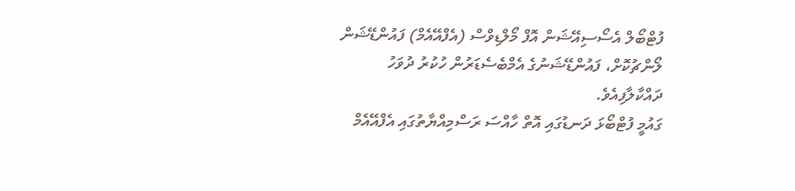ފުޓްބޯލް އެސޯސިއޭޝަން އޮފް މޯލްޑިވްސް (އެފްއޭއެމް) ފައުންޑޭޝަން ލޯންޗުކޮށް، ފައުންޑޭޝަނުގެ އެމްބެސެޑަރުން ހުކުރު ދުވަހު ދައްކާލާފިއެވެ.
ގައުމީ ފުޓްބޯޅަ ދަނޑުގައި އޮތް ހާއްސަ ރަސްމިއްޔާތުގައި އެފްއޭއެމް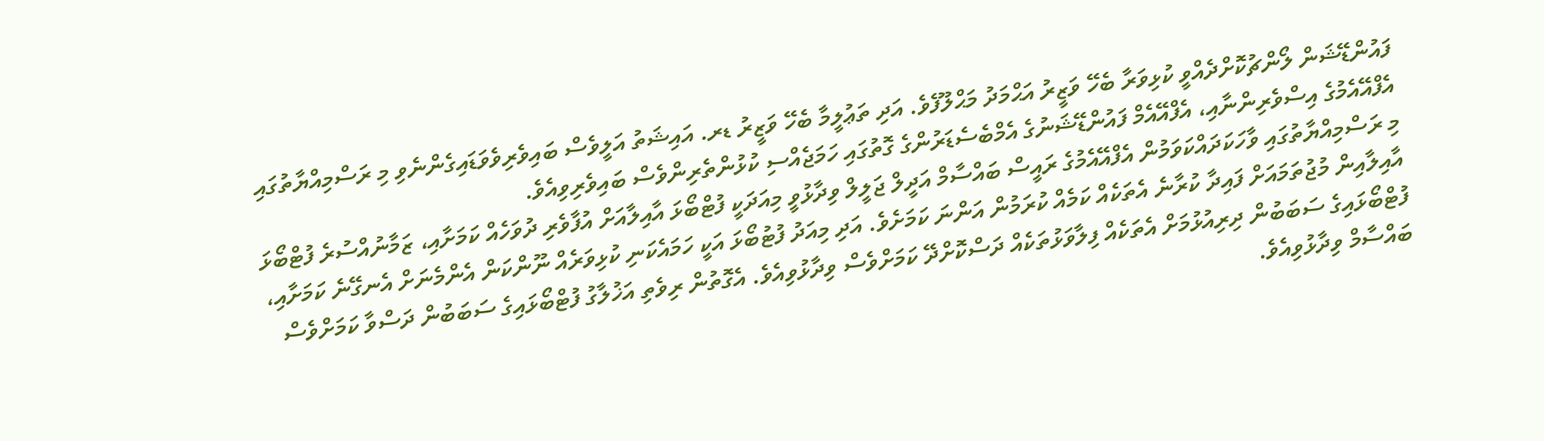ފައުންޑޭޝަން ލޯންޗުކޮށްދެއްވީ ކުޅިވަރާ ބެހޭ ވަޒީރު އަޙްމަދު މަޙްލޫފެވެ. އަދި ތަޢުލީމާ ބެހޭ ވަޒީރު ޑރ. އައިޝަތު އަލީވެސް ބައިވެރިވެވަޑައިގެންނެވި މި ރަސްމިއްޔާތުގައި އެފްއޭއެމުގެ އިސްވެރިންނާއި، އެފްއޭއެމް ފައުންޑޭޝަނުގެ އެމްބެސެޑަރުންގެ ގޮތުގައި ހަމަޖެއްސި ކުޅުންތެރިންވެސް ބައިވެރިވިއެވެ.
މި ރަސްމިއްޔާތުގައި ވާހަކަދައްކަވަމުން އެފްއޭއެމުގެ ރައީސް ބައްސާމް އަދީލް ޖަލީލް ވިދާޅުވީ މިއަދަކީ ފުޓްބޯޅަ އާއިލާއަށް އުފާވެރި ދުވަހެއް ކަމަށާއި، ޒަމާނުއްސުރެ ފުޓްބޯޅަ އާއިލާއިން މުޖުތަމައަށް ފައިދާ ކުރާނެ އެތަކެއް ކަމެއް ކުރަމުން އަންނަ ކަމަށެވެ. އަދި މިއަދު ފުޓުބޯޅަ އަކީ ހަމައެކަނި ކުޅިވަރެއް ނޫންކަން އެންމެނަށް އެނގޭނެ ކަމަށާއި، ފުޓްބޯޅައިގެ ސަބަބުން ދިރިއުޅުމަށް އެތަކެއް ފިލާވަޅުތަކެއް ދަސްކޮށްދޭ ކަމަށްވެސް ވިދާޅުވިއެވެ. އެގޮތުން ރިވެތި އަޚުލާގު ފުޓްބޯޅައިގެ ސަބަބުން ދަސްވާ ކަމަށްވެސް ބައްސާމް ވިދާޅުވިއެވެ.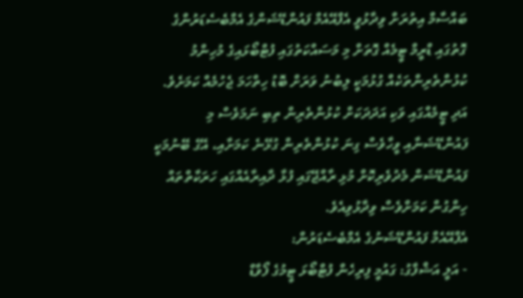ބައްސާމް އިތުރަށް ވިދާޅުވީ އެފްއޭއެމް ފައުންޑޭޝަންގެ އެމްބެސެޑަރުންގެ ގޮތުގައި ޑްރީމް ޓީމެއް ގޮތަށް މި މަސައްކަތުގައި ފުޓްބޯޅައިގެ މުހިންމު ކުޅުންތެރިންތަކެއް ގުޅުމަކީ ލިބުނު ވަރަށް ބޮޑު ހިތްހަމަ ޖެހުމެއް ކަމަށެވެ. އަދި ޓީމެއްގައި ވަކި އަދަދަކަށް ކުޅުންތެރިން ތިބި ނަމަވެސް މި ފައުންޑޭޝަނާއި ވީހާވެސް ގިނަ ކުޅުންތެރިން ގުޅޭނެ ކަމަށާއި، އޭގެ ބޭނުމަކީ ފައުންޑޭޝަން މެދުވެރިކޮށް މުޅި ރާއްޖޭގައި ފުޅާ ދާއިރާއެއްގައި ހަރަކާތްތައް ހިންގުން ކަމަށްވެސް ވިދާޅުވިއެވެ.
އެފްއޭއެމް ފައުންޑޭޝަނުގެ އެމްބެސެޑަރުން:
- އަލީ އަޝްފާގު: ގައުމީ ފިރިހެން ފުޓްބޯޅަ ޓީމުގެ ފޯވާޑް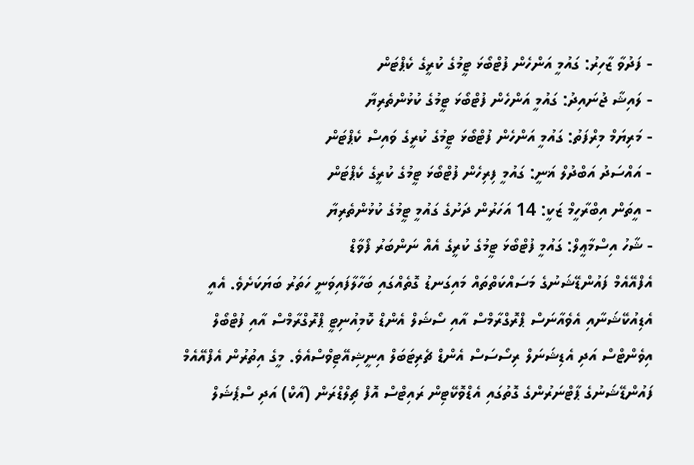- ފަދުވާ ޒާހިރު: ގައުމީ އަންހެން ފުޓްބޯޅަ ޓީމުގެ ކުރީގެ ކެޕްޓަން
- ލައިޝާ ޖުނައިދު: ގައުމީ އަންހެން ފުޓްބޯޅަ ޓީމުގެ ކުޅުންތެރިޔާ
- މަރިޔަމް މިރްފަތު: ގައުމީ އަންހެން ފުޓްބޯޅަ ޓީމުގެ ކުރީގެ ވައިސް ކެޕްޓަން
- އައްސަދު އަބްދުލް ޣަނީ: ގައުމީ ފިރިހެން ފުޓްބޯޅަ ޓީމުގެ ކުރީގެ ކެޕްޓަން
- އީތަން އިބްރާހީމް ޒަކީ: 14 އަހަރުން ދަށުގެ ގައުމީ ޓީމުގެ ކުޅުންތެރިޔާ
- ޝާހު އިސްމާޢީލް: ގައުމީ ފުޓްބޯޅަ ޓީމުގެ ކުރީގެ އެއް ނަންބަރު ފޯވާޑް
އެފްއޭއެމް ފައުންޑޭޝަނުގެ މަސައްކަތްތައް މައިގަނޑު ގޮތެއްގައި ބަހާލާފައިވަނީ ހަތަރު ބަޔަކަށެވެ. އެއީ އެޑިއުކޭޝަނާއި އެވެއާނަސް ޕްރޮގްރާމްސް އާއި ސޯޝަލް އެންޑް ކޮމިއުނިޓީ ޕްރޮގްރާމްސް އާއި ފުޓްބޯލް އިވެންޓްސް އަދި އެޑިޝަނަލް ރިސޯސަސް އެންޑް ޗެރިޓަބަލް އިނީޝިއޭޓިވްސްއެވެ. މީގެ އިތުރުން އެފްއޭއެމް ފައުންޑޭޝަނުގެ ޕާޓްނަރުންގެ ގޮތުގައި އެޑްވޮކޭޓިން ރައިޓްސް އޮފް ޗިލްޑްރަން (އާކް) އަދި ސްޕެޝަލް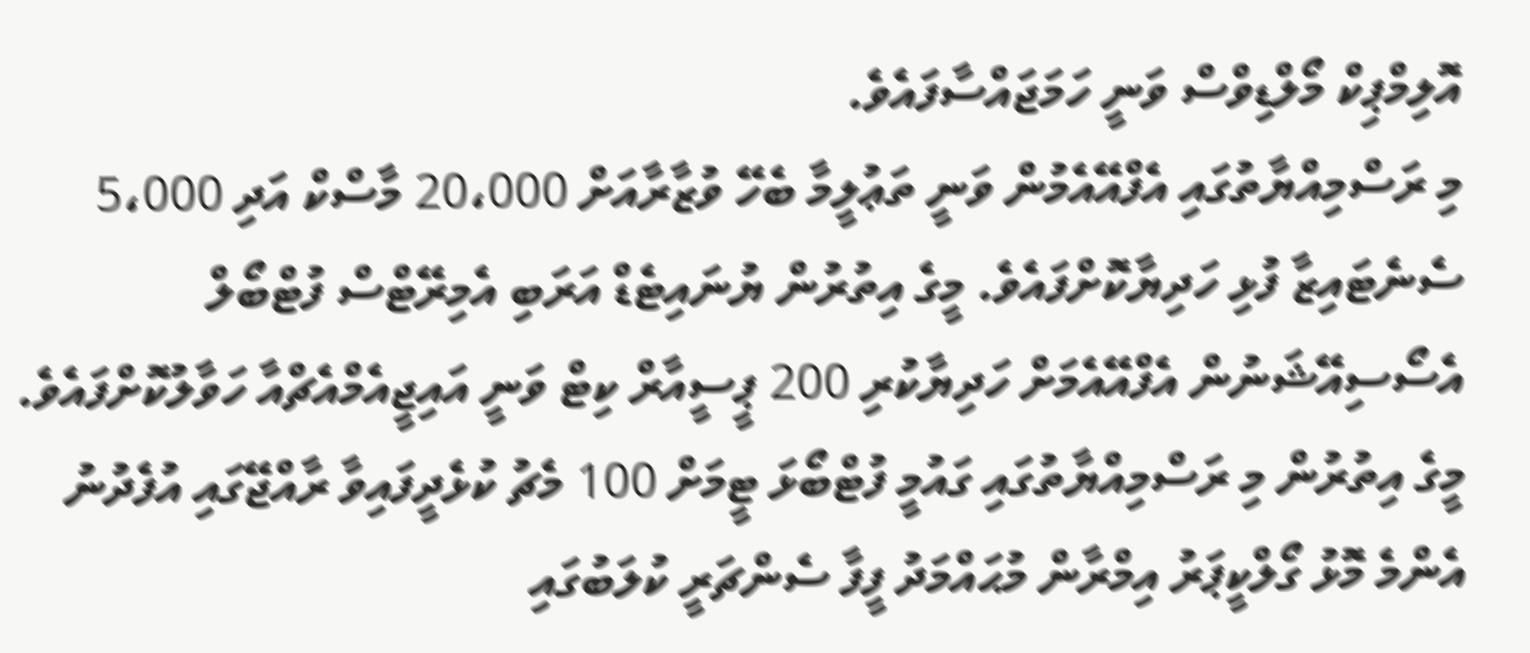އޮލިމްޕިކް މޯލްޑިވްސް ވަނީ ހަމަޖައްސާފައެވެ.
މި ރަސްމިއްޔާތުގައި އެފްއޭއެމުން ވަނީ ތަޢުލީމާ ބެހޭ ވުޒާރާއަށް 20،000 މާސްކް އަދި 5،000 ސެނެޓައިޒާ ފުޅި ހަދިޔާކޮށްފައެވެ. މީގެ އިތުރުން ޔުނައިޓެޑް އަރަބި އެމިރޭޓްސް ފުޓްބޯލް އެސޯސިއޭޝަނުން އެފްއޭއެމަށް ހަދިޔާކުރި 200 ޕީސީއާރް ކިޓް ވަނީ އައިޖީއެމްއެޗްއާ ހަވާލުކޮށްފައެވެ.
މީގެ އިތުރުން މި ރަސްމިއްޔާތުގައި ގައުމީ ފުޓްބޯޅަ ޓީމަށް 100 މެޗު ކުޅެދީފައިވާ ރާއްޖޭގައި އުފެދުނު އެންމެ މޮޅު ގޯލްކީޕަރު އިމްރާން މުޙައްމަދު ފީފާ ސެންޗަރީ ކުލަބުގައި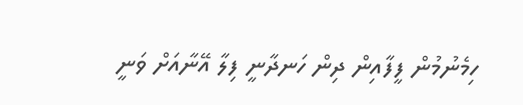ހިމެނުމުން ފީފާއިން ދިން ހަނދާނީ ފިލާ އޭނާއަށް ވަނީ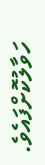ހަވާލުކޮށްފައެވެ.